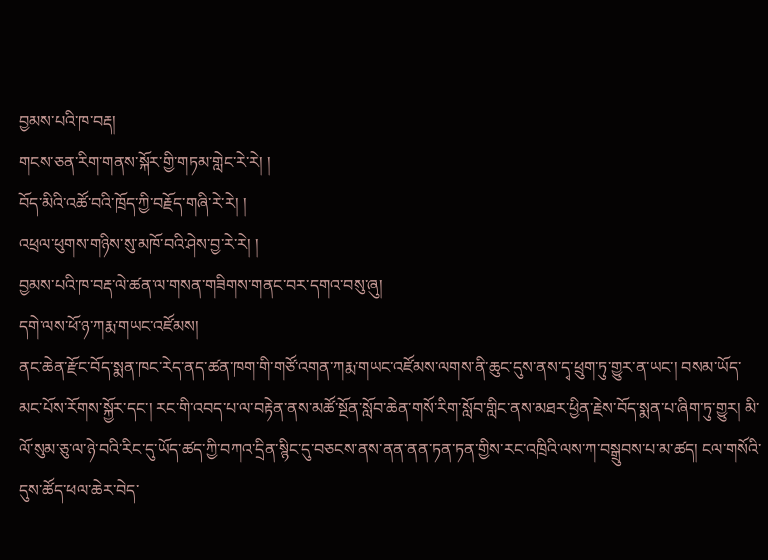བྱམས་པའི་ཁ་བརྡ།
གངས་ཅན་རིག་གནས་སྐོར་གྱི་གཏམ་གླེང་རེ་རེ། །
བོད་མིའི་འཚོ་བའི་ཁྲོད་ཀྱི་བརྗོད་གཞི་རེ་རེ། །
འཕྲལ་ཕུགས་གཉིས་སུ་མཁོ་བའི་ཤེས་བྱ་རེ་རེ། །
བྱམས་པའི་ཁ་བརྡ་ལེ་ཚན་ལ་གསན་གཟིགས་གནང་བར་དགའ་བསུ་ཞུ།
དགེ་ལས་ཕོ་ཉ་ཀརྨ་གཡང་འཛོམས།
ནང་ཆེན་རྫོང་བོད་སྨན་ཁང་རེད་ནད་ཚན་ཁག་གི་གཙོ་འགན་ཀརྨ་གཡང་འཛོམས་ལགས་ནི་ཆུང་དུས་ནས་དྭ་ཕྲུག་ཏུ་གྱུར་ན་ཡང་། བསམ་ཡོད་མང་པོས་རོགས་སྐྱོར་དང་། རང་གི་འབད་པ་ལ་བརྟེན་ནས་མཚོ་སྔོན་སློབ་ཆེན་གསོ་རིག་སློབ་གླིང་ནས་མཐར་ཕྱིན་རྗེས་བོད་སྨན་པ་ཞིག་ཏུ་གྱུར། མི་ལོ་སུམ་ཅུ་ལ་ཉེ་བའི་རིང་དུ་ཡོད་ཚད་ཀྱི་བཀའ་དྲིན་སྙིང་དུ་བཅངས་ནས་ནན་ནན་ཏན་ཏན་གྱིས་རང་འཁྲིའི་ལས་ཀ་བསྒྲུབས་པ་མ་ཚད། ངལ་གསོའི་དུས་ཚོད་ཕལ་ཆེར་བེད་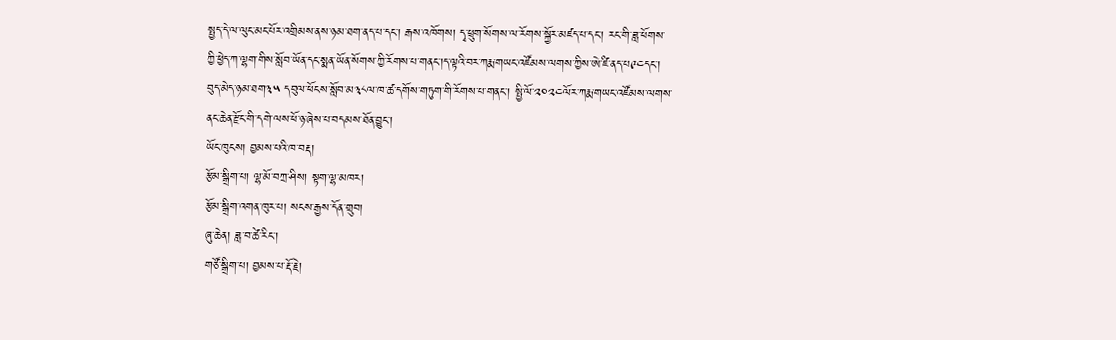སྤྱད་དེ་ལ་ལུང་མང་པོར་འགྲིམས་ནས་ཉམ་ཐག་ནད་པ་དང་། རྒས་འཁོགས། དྭ་ཕྲུག་སོགས་ལ་རོགས་སྐྱོར་མཛད་པ་དང་། རང་གི་ཟླ་ཕོགས་ཀྱི་ཕྱེད་ཀ་ལྷག་གིས་སློབ་ཡོན་དང་སྨན་ཡོན་སོགས་ཀྱི་རོགས་པ་གནང་།ད་ལྟའི་བར་ཀརྨ་གཡང་འཛོམས་ལགས་ཀྱིས་ཨེ་ཛི་ནད་པ༩༤དང་། བུད་མེད་ཉམ་ཐག༣༥ དབུལ་ཕོངས་སློབ་མ༣༨ལ་ཁ་ཚ་དགོས་གཏུག་གི་རོགས་པ་གནང་། སྤྱི་ལོ་༢༠༢༤ལོར་ཀརྨ་གཡང་འཛོམས་ལགས་ནང་ཆེན་རྫོང་གི་དགེ་ལས་ཕོ་ཉ་ཞེས་པ་བདམས་ཐོན་བྱུང་།
ཡོང་ཁུངས། བྱམས་པའི་ཁ་བརྡ།
རྩོམ་སྒྲིག་པ། ལྷ་མོ་བཀྲ་ཤིས། སྟག་ལྷ་མཁར།
རྩོམ་སྒྲིག་འགན་ཁུར་པ། སངས་རྒྱས་དོན་གྲུབ།
ཞུ་ཆེན། ཟླ་བ་ཚེ་རིང་།
གཙོ་སྒྲིག་པ། བྱམས་པ་རྡོ་རྗེ།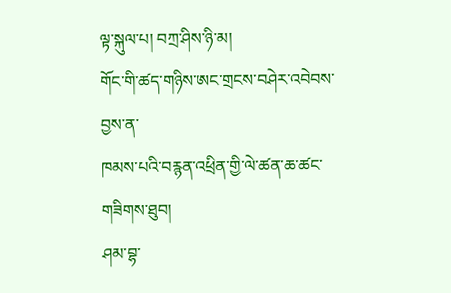ལྟ་སྐུལ་པ། བཀྲ་ཤིས་ཉི་མ།
གོང་གི་ཚད་གཉིས་ཨང་གྲངས་བཤེར་འབེབས་བྱས་ན་
ཁམས་པའི་བརྙན་འཕྲིན་གྱི་ལེ་ཚན་ཆ་ཚང་གཟིགས་ཐུབ།
ཤམ་བྷ་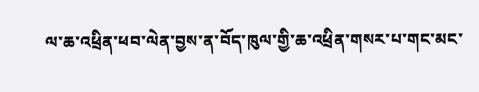ལ་ཆ་འཕྲིན་ཕབ་ལེན་བྱས་ན་བོད་ཁུལ་གྱི་ཆ་འཕྲིན་གསར་པ་གང་མང་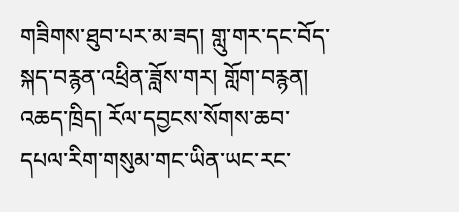གཟིགས་ཐུབ་པར་མ་ཟད། གླུ་གར་དང་བོད་སྐད་བརྙན་འཕྲིན་ཟློས་གར། གློག་བརྙན། འཆད་ཁྲིད། རོལ་དབྱངས་སོགས་ཆབ་དཔལ་རིག་གསུམ་གང་ཡིན་ཡང་རང་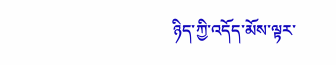ཉིད་ཀྱི་འདོད་མོས་ལྟར་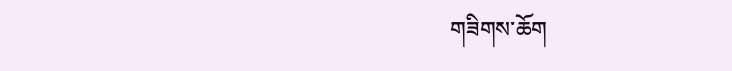གཟིགས་ཆོག